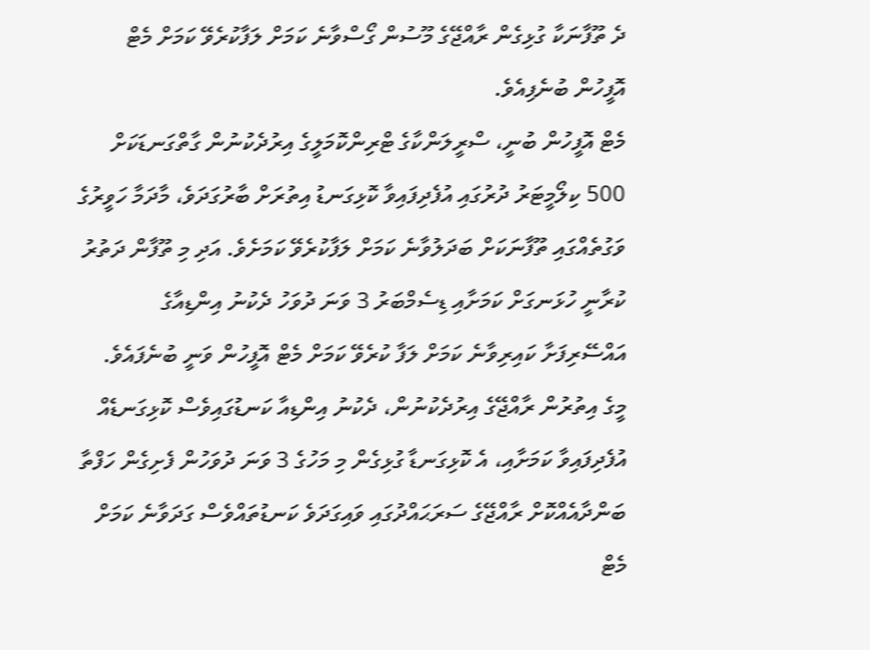ދެ ތޫފާނަކާ ގުޅިގެން ރާއްޖޭގެ މޫސުން ގޯސްވާނެ ކަމަށް ލަފާކުރެވޭ ކަމަށް މެޓް އޮފީހުން ބުނެފިއެވެ.
މެޓް އޮފީހުން ބުނީ، ސްރީލަންކާގެ ޓްރިންކޮމަލީގެ އިރުދެކުނުން ގާތްގަނޑަކަށް 500 ކިލޯމީޓަރު ދުރުގައި އުފެދިފައިވާ ކޮޅިގަނޑު އިތުރަށް ބާރުގަދަވެ، މާދަމާ ހަވީރުގެ ވަގުތެއްގައި ތޫފާނަކަށް ބަދަލުވާނެ ކަމަށް ލަފާކުރެވޭ ކަމަށެވެ. އަދި މި ތޫފާން ދަތުރު ކުރާނީ ހުޅަނގަށް ކަމަށާއި ޑިސެމްބަރު 3 ވަނަ ދުވަހު ދެކުނު އިންޑިއާގެ އައްސޭރިފަށާ ކައިރިވާނެ ކަމަށް ލަފާ ކުރެވޭ ކަމަށް މެޓް އޮފީހުން ވަނީ ބުނެފައެވެ.
މީގެ އިތުރުން ރާއްޖޭގެ އިރުދެކުނުން، ދެކުނު އިންޑިއާ ކަނޑުގައިވެސް ކޮޅިގަނޑެއް އުފެދިފައިވާ ކަމަށާއި، އެ ކޮޅިގަނޑާ ގުޅިގެން މި މަހުގެ 3 ވަނަ ދުވަހުން ފެށިގެން ހަފްތާ ބަންދާއެއްކޮށް ރާއްޖޭގެ ސަރަޙައްދުގައި ވައިގަދަވެ ކަނޑުތައްވެސް ގަދަވާނެ ކަމަށް މެޓް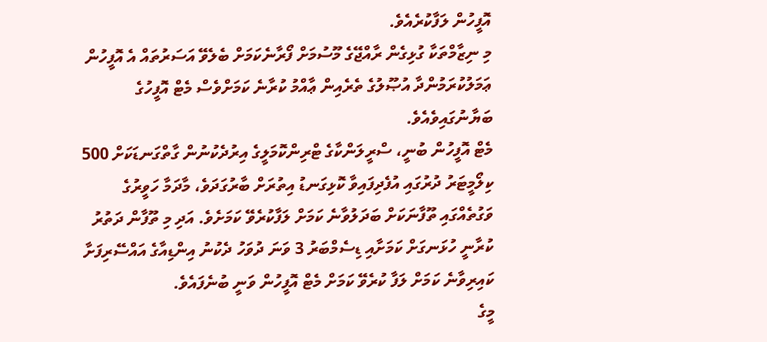އޮފީހުން ލަފާކުރެއެވެ.
މި ނިޒާމްތަކާ ގުޅިގެން ރާއްޖޭގެ މޫސުމަށް ފޯރާނެކަމަށް ބެލެވޭ އަސަރުތައް އެ އޮފީހުން ޢަމަލުކުރަމުންދާ އުޞޫލުގެ ތެރެއިން ޢާއްމު ކުރާނެ ކަމަށްވެސް މެޓް އޮފީހުގެ ބަޔާނުގައިވެއެވެ.
މެޓް އޮފީހުން ބުނީ، ސްރީލަންކާގެ ޓްރިންކޮމަލީގެ އިރުދެކުނުން ގާތްގަނޑަކަށް 500 ކިލޯމީޓަރު ދުރުގައި އުފެދިފައިވާ ކޮޅިގަނޑު އިތުރަށް ބާރުގަދަވެ، މާދަމާ ހަވީރުގެ ވަގުތެއްގައި ތޫފާނަކަށް ބަދަލުވާނެ ކަމަށް ލަފާކުރެވޭ ކަމަށެވެ. އަދި މި ތޫފާން ދަތުރު ކުރާނީ ހުޅަނގަށް ކަމަށާއި ޑިސެމްބަރު 3 ވަނަ ދުވަހު ދެކުނު އިންޑިއާގެ އައްސޭރިފަށާ ކައިރިވާނެ ކަމަށް ލަފާ ކުރެވޭ ކަމަށް މެޓް އޮފީހުން ވަނީ ބުނެފައެވެ.
މީގެ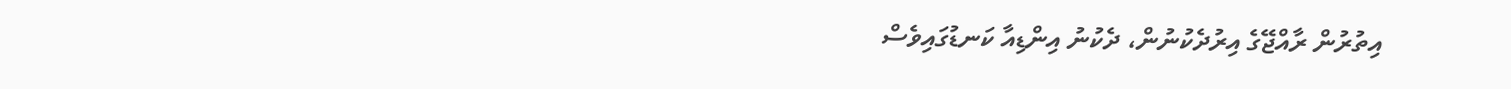އިތުރުން ރާއްޖޭގެ އިރުދެކުނުން، ދެކުނު އިންޑިއާ ކަނޑުގައިވެސް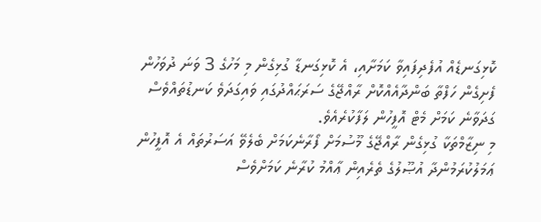ކޮޅިގަނޑެއް އުފެދިފައިވާ ކަމަށާއި، އެ ކޮޅިގަނޑާ ގުޅިގެން މި މަހުގެ 3 ވަނަ ދުވަހުން ފެށިގެން ހަފްތާ ބަންދާއެއްކޮށް ރާއްޖޭގެ ސަރަޙައްދުގައި ވައިގަދަވެ ކަނޑުތައްވެސް ގަދަވާނެ ކަމަށް މެޓް އޮފީހުން ލަފާކުރެއެވެ.
މި ނިޒާމްތަކާ ގުޅިގެން ރާއްޖޭގެ މޫސުމަށް ފޯރާނެކަމަށް ބެލެވޭ އަސަރުތައް އެ އޮފީހުން ޢަމަލުކުރަމުންދާ އުޞޫލުގެ ތެރެއިން ޢާއްމު ކުރާނެ ކަމަށްވެސް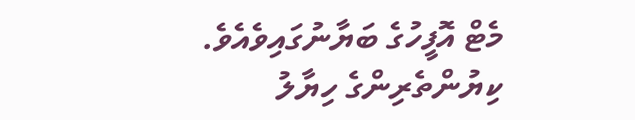މެޓް އޮފީހުގެ ބަޔާނުގައިވެއެވެ.
ކިޔުންތެރިންގެ ހިޔާލު